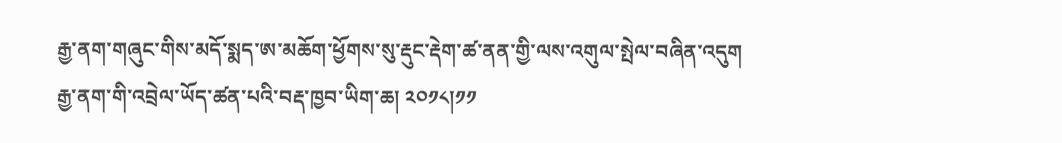རྒྱ་ནག་གཞུང་གིས་མདོ་སྨད་ཨ་མཆོག་ཕྱོགས་སུ་རྡུང་རྡེག་ཚ་ནན་གྱི་ལས་འགུལ་སྤེལ་བཞིན་འདུག
རྒྱ་ནག་གི་འབྲེལ་ཡོད་ཚན་པའི་བརྡ་ཁྱབ་ཡིག་ཆ། ༢༠༡༨།༡༡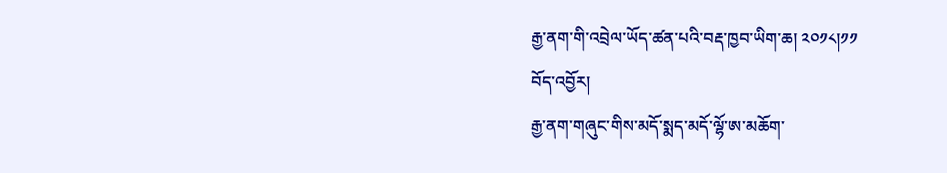རྒྱ་ནག་གི་འབྲེལ་ཡོད་ཚན་པའི་བརྡ་ཁྱབ་ཡིག་ཆ། ༢༠༡༨།༡༡
བོད་འབྱོར།
རྒྱ་ནག་གཞུང་གིས་མདོ་སྨད་མདོ་ལྷོ་ཨ་མཆོག་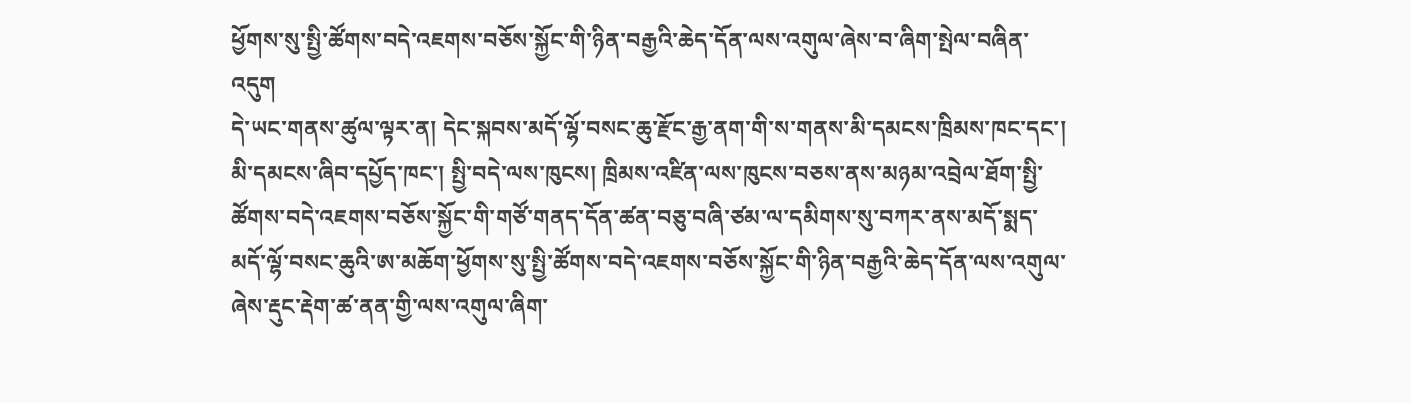ཕྱོགས་སུ་སྤྱི་ཚོགས་བདེ་འཇགས་བཅོས་སྐྱོང་གི་ཉིན་བརྒྱའི་ཆེད་དོན་ལས་འགུལ་ཞེས་བ་ཞིག་སྤེལ་བཞིན་འདུག
དེ་ཡང་གནས་ཚུལ་ལྟར་ན། དེང་སྐབས་མདོ་ལྷོ་བསང་ཆུ་རྫོང་རྒྱ་ནག་གི་ས་གནས་མི་དམངས་ཁྲིམས་ཁང་དང་། མི་དམངས་ཞིབ་དཔྱོད་ཁང་། སྤྱི་བདེ་ལས་ཁུངས། ཁྲིམས་འཛིན་ལས་ཁུངས་བཅས་ནས་མཉམ་འབྲེལ་ཐོག་སྤྱི་ཚོགས་བདེ་འཇགས་བཅོས་སྐྱོང་གི་གཙོ་གནད་དོན་ཚན་བཅུ་བཞི་ཙམ་ལ་དམིགས་སུ་བཀར་ནས་མདོ་སྨད་མདོ་ལྷོ་བསང་ཆུའི་ཨ་མཆོག་ཕྱོགས་སུ་སྤྱི་ཚོགས་བདེ་འཇགས་བཅོས་སྐྱོང་གི་ཉིན་བརྒྱའི་ཆེད་དོན་ལས་འགུལ་ཞེས་རྡུང་རྡེག་ཚ་ནན་གྱི་ལས་འགུལ་ཞིག་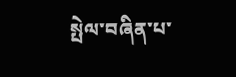སྤེལ་བཞིན་པ་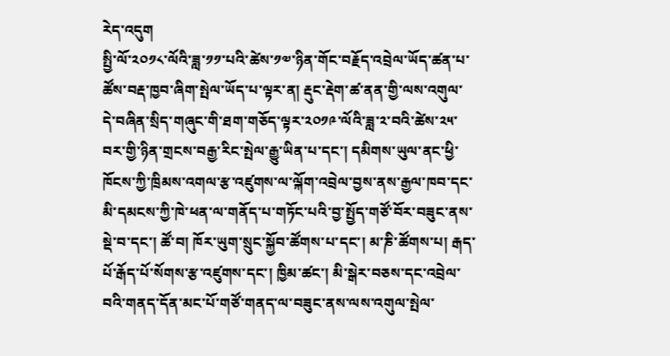རེད་འདུག
སྤྱི་ལོ་༢༠༡༨་ལོའི་ཟླ་༡༡་པའི་ཚེས་༡༧་ཉིན་གོང་བརྗོད་འབྲེལ་ཡོད་ཚན་པ་ཚོས་བརྡ་ཁྱབ་ཞིག་སྤེལ་ཡོད་པ་ལྟར་ན། རྡུང་རྡེག་ཚ་ནན་གྱི་ལས་འགུལ་དེ་བཞིན་སྲིད་གཞུང་གི་ཐག་གཅོད་ལྟར་༢༠༡༩་ལོའི་ཟླ་༢་བའི་ཚེས་༢༥་བར་གྱི་ཉིན་གྲངས་བརྒྱ་རིང་སྤེལ་རྒྱུ་ཡིན་པ་དང་། དམིགས་ཡུལ་ནང་ཕྱི་ཁོངས་ཀྱི་ཁྲིམས་འགལ་རྩ་འཛུགས་ལ་ལྐོག་འབྲེལ་བྱས་ནས་རྒྱལ་ཁབ་དང་མི་དམངས་ཀྱི་ཁེ་ཕན་ལ་གནོད་པ་གཏོང་པའི་བྱ་སྤྱོད་གཙོ་བོར་བཟུང་ནས་སྡེ་བ་དང་། ཚོ་བ། ཁོར་ཡུག་སྲུང་སྐྱོབ་ཚོགས་པ་དང་། མ་ཎི་ཚོགས་པ། རྒད་པོ་རྒོད་པོ་སོགས་རྩ་འཛུགས་དང་། ཁྱིམ་ཚང་། མི་སྒེར་བཅས་དང་འབྲེལ་བའི་གནད་དོན་མང་པོ་གཙོ་གནད་ལ་བཟུང་ནས་ལས་འགུལ་སྤེལ་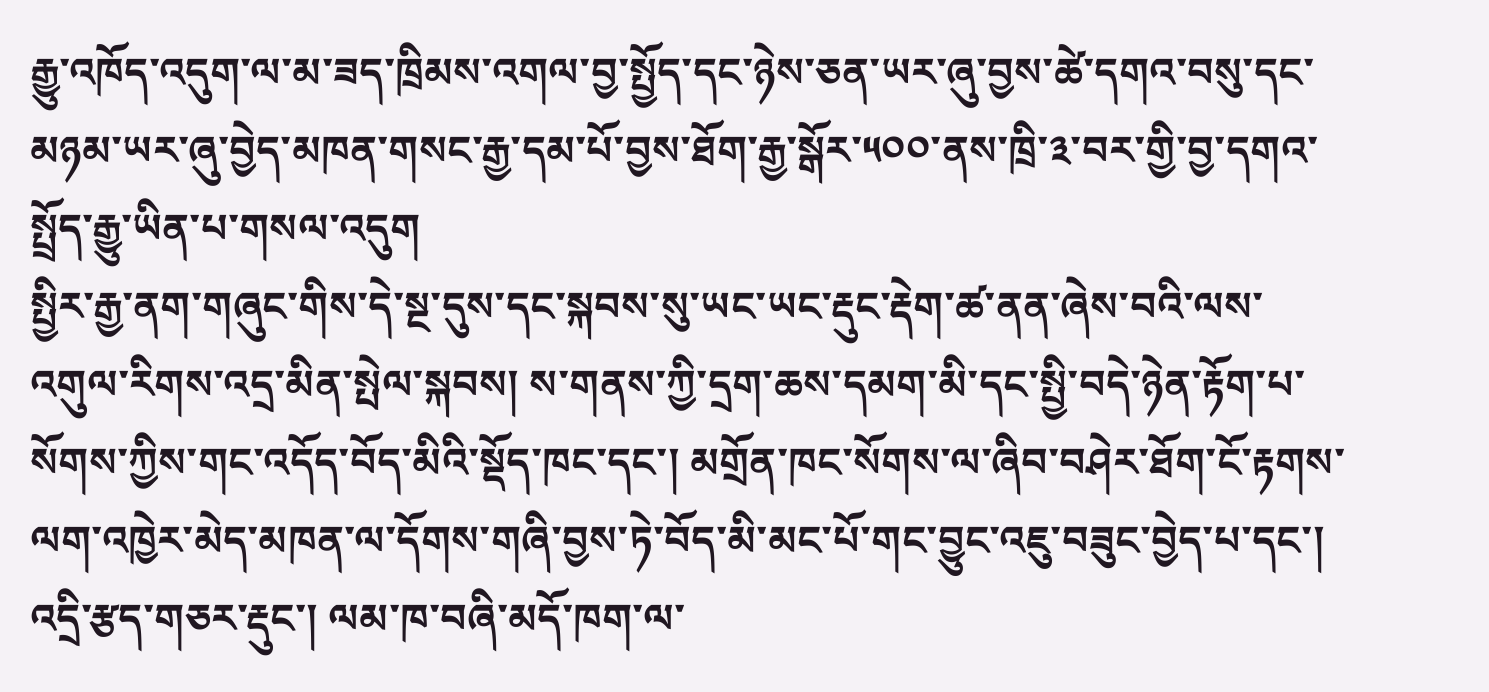རྒྱུ་འཁོད་འདུག་ལ་མ་ཟད་ཁྲིམས་འགལ་བྱ་སྤྱོད་དང་ཉེས་ཅན་ཡར་ཞུ་བྱས་ཚེ་དགའ་བསུ་དང་མཉམ་ཡར་ཞུ་བྱེད་མཁན་གསང་རྒྱ་དམ་པོ་བྱས་ཐོག་རྒྱ་སྒོར་༥༠༠་ནས་ཁྲི་༣་བར་གྱི་བྱ་དགའ་སྤྲོད་རྒྱུ་ཡིན་པ་གསལ་འདུག
སྤྱིར་རྒྱ་ནག་གཞུང་གིས་དེ་སྔ་དུས་དང་སྐབས་སུ་ཡང་ཡང་རྡུང་རྡེག་ཚ་ནན་ཞེས་བའི་ལས་འགུལ་རིགས་འདྲ་མིན་སྤེལ་སྐབས། ས་གནས་ཀྱི་དྲག་ཆས་དམག་མི་དང་སྤྱི་བདེ་ཉེན་རྟོག་པ་སོགས་ཀྱིས་གང་འདོད་བོད་མིའི་སྡོད་ཁང་དང་། མགྲོན་ཁང་སོགས་ལ་ཞིབ་བཤེར་ཐོག་ངོ་རྟགས་ལག་འཁྱེར་མེད་མཁན་ལ་དོགས་གཞི་བྱས་ཏེ་བོད་མི་མང་པོ་གང་བྱུང་འཇུ་བཟུང་བྱེད་པ་དང་། འདྲི་རྩད་གཅར་རྡུང་། ལམ་ཁ་བཞི་མདོ་ཁག་ལ་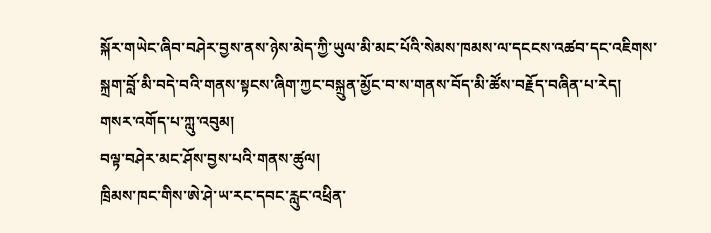སྐོར་གཡེང་ཞིབ་བཤེར་བྱས་ནས་ཉེས་མེད་ཀྱི་ཡུལ་མི་མང་པོའི་སེམས་ཁམས་ལ་དངངས་འཚབ་དང་འཇིགས་སྐྲག་བློ་མི་བདེ་བའི་གནས་སྟངས་ཞིག་ཀྱང་བསྐྲུན་མྱོང་བ་ས་གནས་བོད་མི་ཚོས་བརྗོད་བཞིན་པ་རེད།
གསར་འགོད་པ་ཀླུ་འབུམ།
བལྟ་བཤེར་མང་ཤོས་བྱས་པའི་གནས་ཚུལ།
ཁྲིམས་ཁང་གིས་ཨེ་ཤེ་ཡ་རང་དབང་རླུང་འཕྲིན་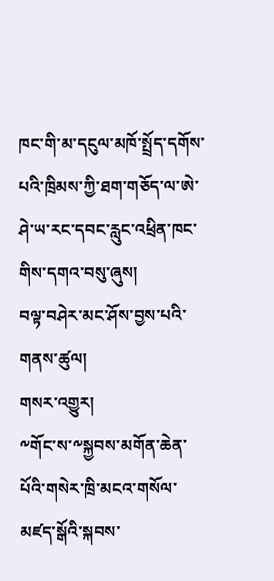ཁང་གི་མ་དངུལ་མཁོ་སྤྲོད་དགོས་པའི་ཁྲིམས་ཀྱི་ཐག་གཅོད་ལ་ཨེ་ཤེ་ཡ་རང་དབང་རླུང་འཕྲིན་ཁང་གིས་དགའ་བསུ་ཞུས།
བལྟ་བཤེར་མང་ཤོས་བྱས་པའི་གནས་ཚུལ།
གསར་འགྱུར།
༸གོང་ས་༸སྐྱབས་མགོན་ཆེན་པོའི་གསེར་ཁྲི་མངའ་གསོལ་མཛད་སྒོའི་སྐབས་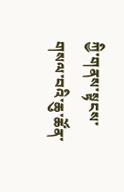ཀྱི་གནས་སྟངས་གསལ་བའི་ཆུ་ཚོན་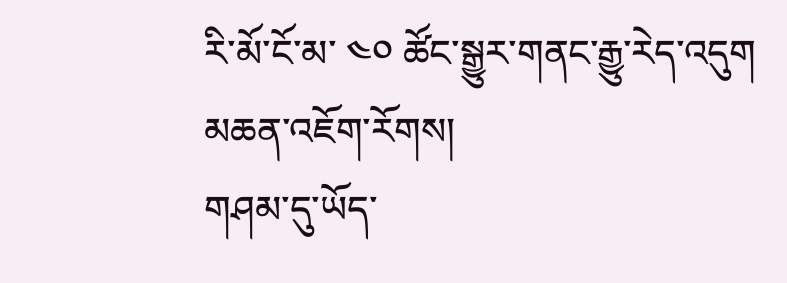རི་མོ་ངོ་མ་ ༤༠ ཚོང་སྒྱུར་གནང་རྒྱུ་རེད་འདུག
མཆན་འཇོག་རོགས།
གཤམ་དུ་ཡོད་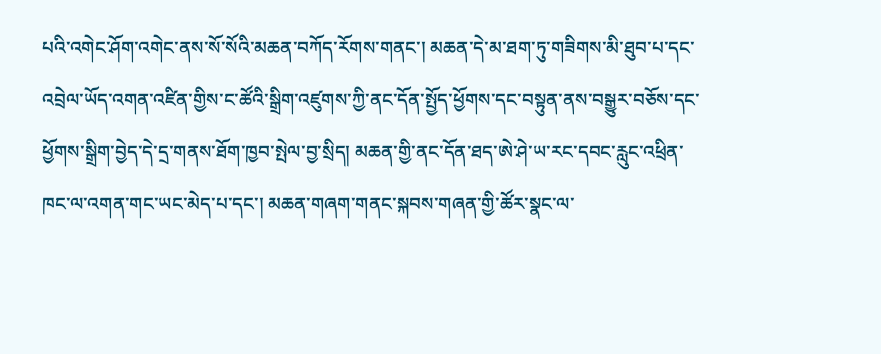པའི་འགེང་ཤོག་འགེང་ནས་སོ་སོའི་མཆན་བཀོད་རོགས་གནང་། མཆན་དེ་མ་ཐག་ཏུ་གཟིགས་མི་ཐུབ་པ་དང་འབྲེལ་ཡོད་འགན་འཛིན་གྱིས་ང་ཚོའི་སྒྲིག་འཛུགས་ཀྱི་ནང་དོན་སྤྱོད་ཕྱོགས་དང་བསྟུན་ནས་བསྒྱུར་བཅོས་དང་ཕྱོགས་སྒྲིག་བྱེད་དེ་དྲ་གནས་ཐོག་ཁྱབ་སྤེལ་བྱ་སྲིད། མཆན་གྱི་ནང་དོན་ཐད་ཨེ་ཤེ་ཡ་རང་དབང་རླུང་འཕྲིན་ཁང་ལ་འགན་གང་ཡང་མེད་པ་དང་། མཆན་གཞག་གནང་སྐབས་གཞན་གྱི་ཚོར་སྣང་ལ་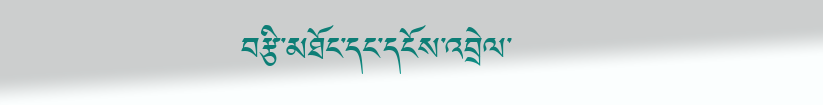བརྩི་མཐོང་དང་དངོས་འབྲེལ་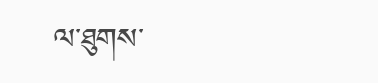ལ་ཐུགས་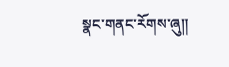སྣང་གནང་རོགས་ཞུ༎